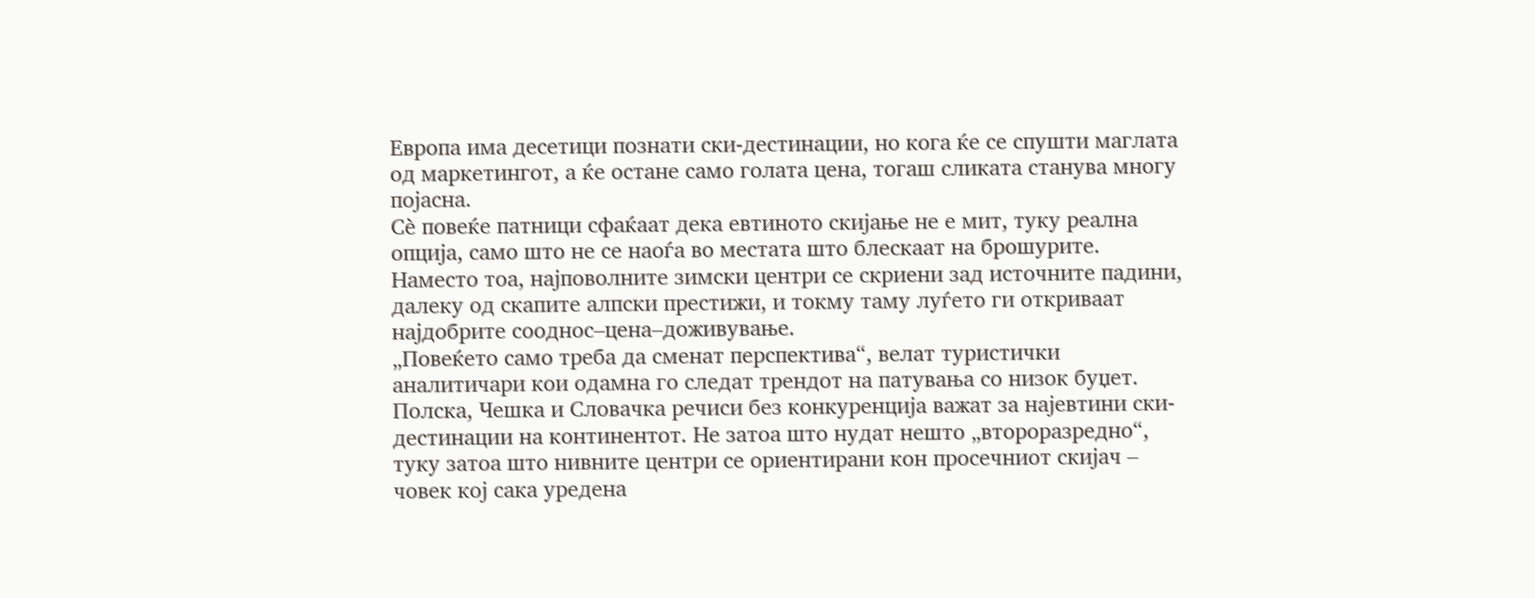Европа има десетици познати ски-дестинации, но кога ќе се спушти маглата од маркетингот, а ќе остане само голата цена, тогаш сликата станува многу појасна.
Сè повеќе патници сфаќаат дека евтиното скијање не е мит, туку реална опција, само што не се наоѓа во местата што блескаат на брошурите.
Наместо тоа, најповолните зимски центри се скриени зад источните падини, далеку од скапите алпски престижи, и токму таму луѓето ги откриваат најдобрите сооднос–цена–доживување.
„Повеќето само треба да сменат перспектива“, велат туристички аналитичари кои одамна го следат трендот на патувања со низок буџет.
Полска, Чешка и Словачка речиси без конкуренција важат за најевтини ски-дестинации на континентот. Не затоа што нудат нешто „второразредно“, туку затоа што нивните центри се ориентирани кон просечниот скијач – човек кој сака уредена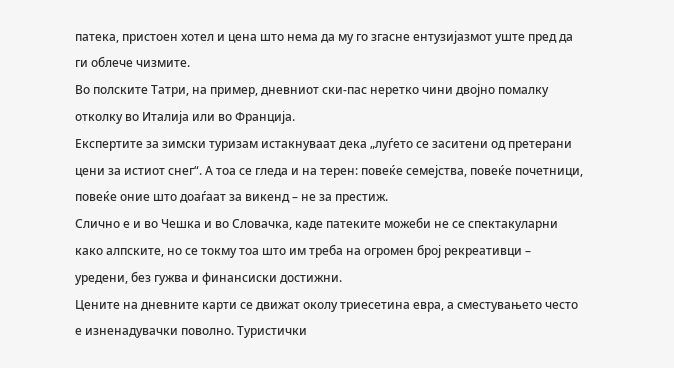патека, пристоен хотел и цена што нема да му го згасне ентузијазмот уште пред да ги облече чизмите.
Во полските Татри, на пример, дневниот ски-пас неретко чини двојно помалку отколку во Италија или во Франција.
Експертите за зимски туризам истакнуваат дека „луѓето се заситени од претерани цени за истиот снег“. А тоа се гледа и на терен: повеќе семејства, повеќе почетници, повеќе оние што доаѓаат за викенд – не за престиж.
Слично е и во Чешка и во Словачка, каде патеките можеби не се спектакуларни како алпските, но се токму тоа што им треба на огромен број рекреативци – уредени, без гужва и финансиски достижни.
Цените на дневните карти се движат околу триесетина евра, а сместувањето често е изненадувачки поволно. Туристички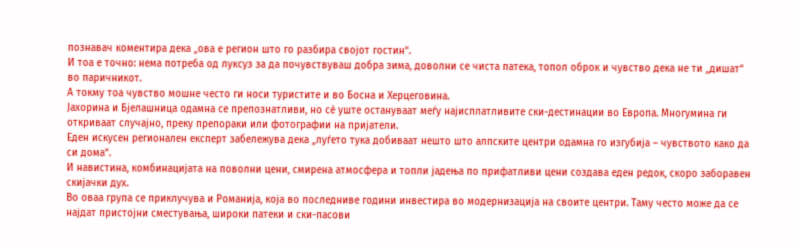познавач коментира дека „ова е регион што го разбира својот гостин“.
И тоа е точно: нема потреба од луксуз за да почувствуваш добра зима, доволни се чиста патека, топол оброк и чувство дека не ти „дишат“ во паричникот.
А токму тоа чувство мошне често ги носи туристите и во Босна и Херцеговина.
Јахорина и Бјелашница одамна се препознатливи, но сè уште остануваат меѓу најисплатливите ски-дестинации во Европа. Многумина ги откриваат случајно, преку препораки или фотографии на пријатели.
Еден искусен регионален експерт забележува дека „луѓето тука добиваат нешто што алпските центри одамна го изгубија – чувството како да си дома“.
И навистина, комбинацијата на поволни цени, смирена атмосфера и топли јадења по прифатливи цени создава еден редок, скоро заборавен скијачки дух.
Во оваа група се приклучува и Романија, која во последниве години инвестира во модернизација на своите центри. Таму често може да се најдат пристојни сместувања, широки патеки и ски-пасови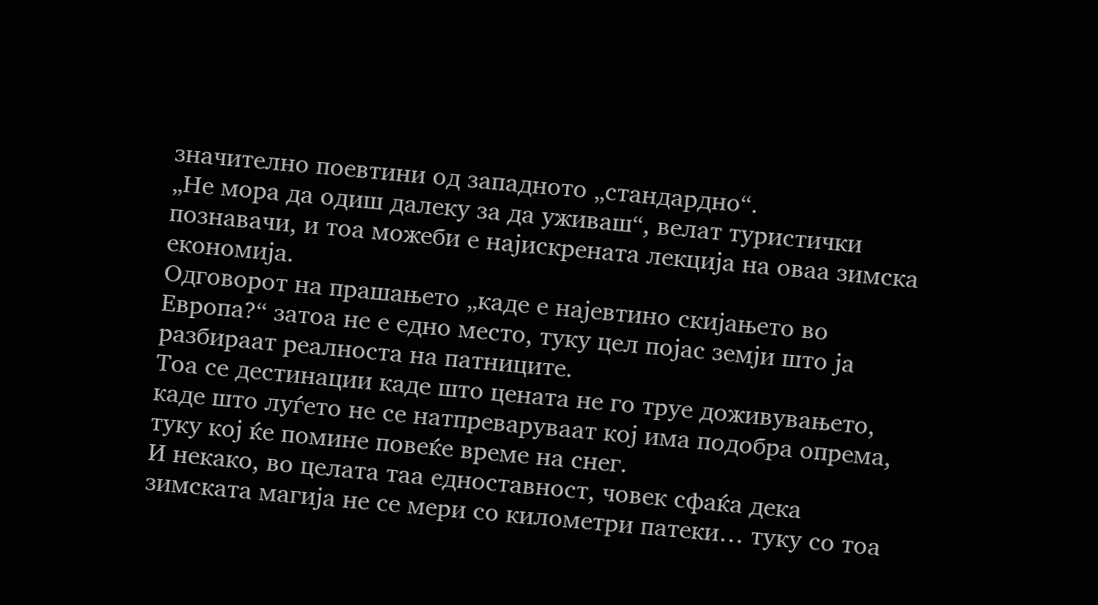значително поевтини од западното „стандардно“.
„Не мора да одиш далеку за да уживаш“, велат туристички познавачи, и тоа можеби е најискрената лекција на оваа зимска економија.
Одговорот на прашањето „каде е најевтино скијањето во Европа?“ затоа не е едно место, туку цел појас земји што ја разбираат реалноста на патниците.
Тоа се дестинации каде што цената не го труе доживувањето, каде што луѓето не се натпреваруваат кој има подобра опрема, туку кој ќе помине повеќе време на снег.
И некако, во целата таа едноставност, човек сфаќа дека зимската магија не се мери со километри патеки… туку со тоа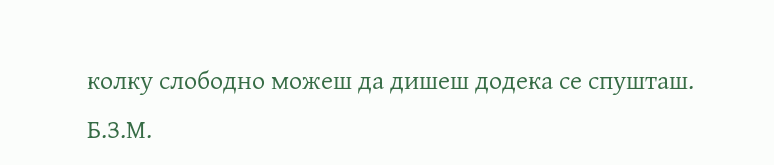колку слободно можеш да дишеш додека се спушташ.
Б.З.М.